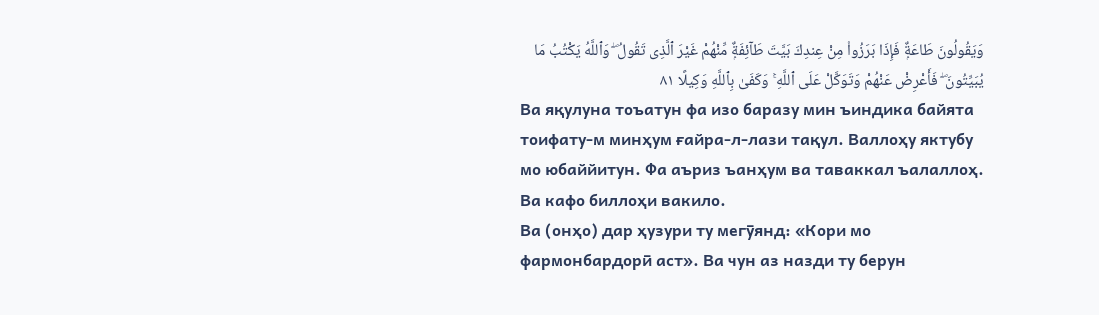وَيَقُولُونَ طَاعَةٌۭ فَإِذَا بَرَزُوا۟ مِنْ عِندِكَ بَيَّتَ طَآئِفَةٌۭ مِّنْهُمْ غَيْرَ ٱلَّذِى تَقُولُ ۖ وَٱللَّهُ يَكْتُبُ مَا يُبَيِّتُونَ ۖ فَأَعْرِضْ عَنْهُمْ وَتَوَكَّلْ عَلَى ٱللَّهِ ۚ وَكَفَىٰ بِٱللَّهِ وَكِيلًا ٨١
Ва яқулуна тоъатун фа изо баразу мин ъиндика байята тоифату-м минҳум ғайра-л-лази тақул. Валлоҳу яктубу мо юбаййитун. Фа аъриз ъанҳум ва таваккал ъалаллоҳ. Ва кафо биллоҳи вакило.
Ва (онҳо) дар ҳузури ту мегӯянд: «Кори мо фармонбардорӣ аст». Ва чун аз назди ту берун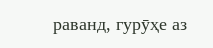раванд, гурӯҳе аз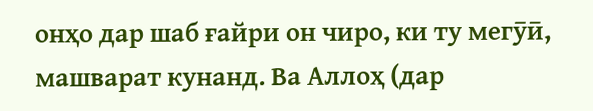онҳо дар шаб ғайри он чиро, ки ту мегӯӣ, машварат кунанд. Ва Аллоҳ (дар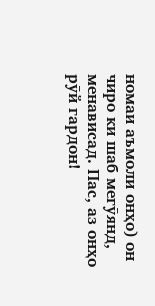номаи аъмоли онҳо) он чиро ки шаб мегӯянд, менависад. Пас, аз онҳо рӯй гардон!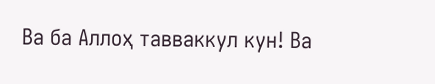Ва ба Аллоҳ тавваккул кун! Ва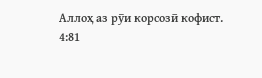Аллоҳ аз рӯи корсозӣ кофист.
4:81